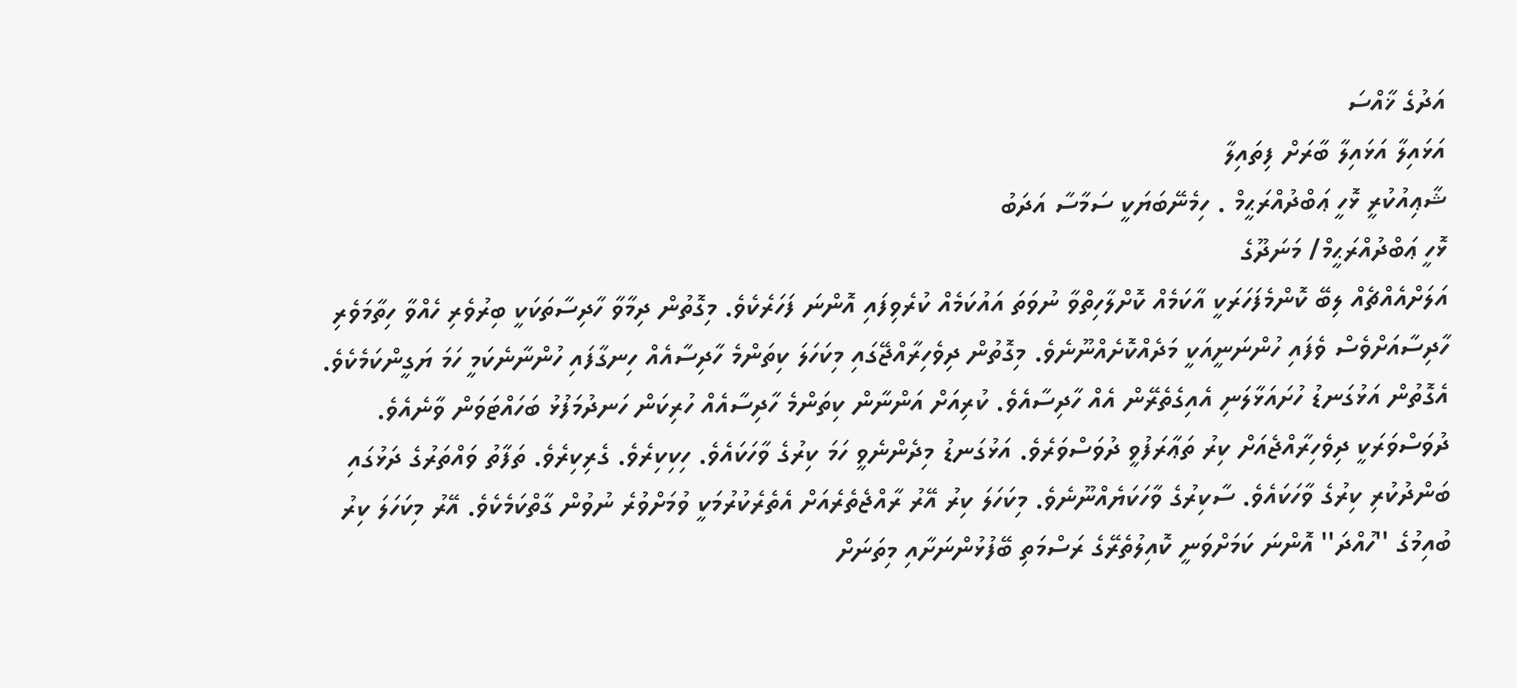އަދުގެ ޚާއްސަ
އަޅައިލާ އަޅައިލާ ބާރަށް ފިތައިލާ
ޝާޢިއުކުރީ ޅޮހީ ޢަބްދުއްރަޙީމް . ހިމެނޭބަޔަކީ ސަމާސާ އަދަބު
ޅޮހީ ޢަބްދުއްރަޙީމް/ މަނަދޫގެ
އަލަށްއެއްޗެއް ލިބޭ ކޮންމެފަހަރަކީ އާކަމެއް ކޮށްލާހިތްވާ ނުވަތަ އައުކަމެއް ކުރެވިފައި އޮންނަ ފަހަރެކެވެ. މިގޮތުން ދިމާވާ ހާދިސާތަކަކީ ބިރުވެރި ހެއްވާ ހިތާމަވެރި ހާދިސާއަށްވެސް ވެފައި ހުންނަނީއަކީ މަދެއްކޮށެއްނޫނެވެ. މިގޮތުން ދިވެހިރާއްޖޭގައި މިކަހަލަ ކިތަންމެ ހާދިސާއެއް ހިނގާފައި ހުންނާނެކަމީ ހަމަ ޔަގީންކަމެކެވެ. އެގޮތުން އަޅުގަނޑު ހުށައަޅާލަނި އެއިގެތެރޭން އެއް ހާދިސާއެވެ. ކުރިއަށް އަންނާން ކިތަންމެ ހާދިސާއެއް ހުރިކަން ހަނދުމަފުޅު ބަހައްޓަވަން ވާނެއެވެ.
ދުވަސްވަރަކީ ދިވެހިރާއްޖެއަށް ކިރު ތަޢާރަފުވީ ދުވަސްވަރެވެ. އަޅުގަނޑު މިދެންނެވީ ހަމަ ކިރުގެ ވާހަކައެވެ. ހިކިކިރެވެ. ގެރިކިރެވެ. ތަފާތު ވައްތަރުގެ ދަޅުގައި ބަންދުކުރި ކިރުގެ ވާހަކައެވެ. ސާކިރުގެ ވާހަކަޔެއްނޫނެވެ. މިކަހަލަ ކިރު އޭރު ރާއްޖެތެރެއަށް އެތެރެކުރުމަކީ ވުމަށްވުރެ ނުވުން ގާތްކަމެކެވެ. އޭރު މިކަހަލަ ކިރު ބުއިމުގެ ''ހުއްދަ'' އޮންނަ ކަމަށްވަނީ ކޮއިލުތެރޭގެ ރަސްމަތި ބޭފުޅުންނަށާއި މިތަނަށް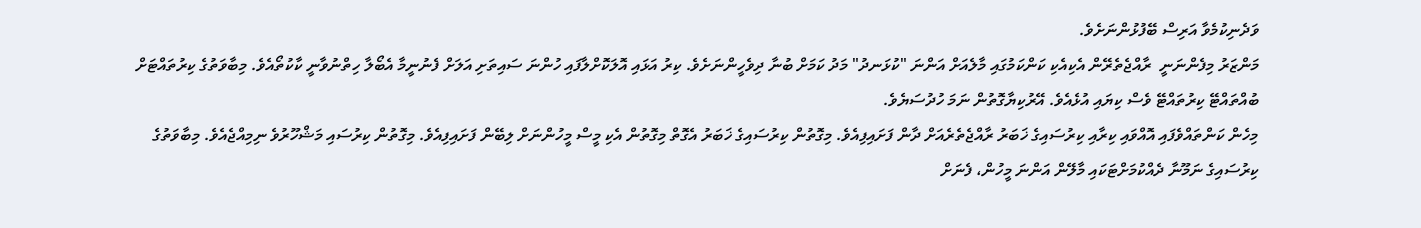ވަދެނިކުމެވާ އަރިސް ބޭފުޅުންނަށެވެ.
މަންޒަރު މިފެންނަނީ  ރާއްޖެތެރޭން އެކިއެކި ކަންކަމުގައި މާލެއަށް އަންނަ "ކުޅަނދު" މަދު ކަމަށް ބުނާ ދިވެހީންނަށެވެ. ކިރު އަޅައި އޮލަކޮށްލާފައި ހުންނަ ސައިތަށި އަލަށް ފެނުނީމާ އެބޯލާ ހިތްނުވާނީ ކާކުތޯއެވެ. މިބާވަތުގެ ކިރުތައްޓަށް ބުއްތައްޓޭ ކިރުތައްޓޭ ވެސް ކިޔައި އުޅެއެވެ. އޭރުކިޔާގޮތުން ނަމަ ހުދުސަޔެވެ.
މިހެން ކަންތައްވެފައި އޮއްވައި ކިރާއި ކިރުސައިގެ ޚަބަރު ރާއްޖެތެރެއަށް ދާން ފަށައިފިއެވެ. މިގޮތުން ކިރުސައިގެ ޚަބަރު އެގޮތް މިގޮތުން އެކި މީސް މީހުންނަށް ލިބޭން ފަށައިފިއެވެ. މިގޮތުން ކިރުސައި މަޝްހޫރުވެ ނިމިއްޖެއެވެ. މިބާވަތުގެ ކިރުސައިގެ ނަމޫނާ ދެއްކުމަށްޓަކައި މާލޭން އަންނަ މީހުން، ފެނަށް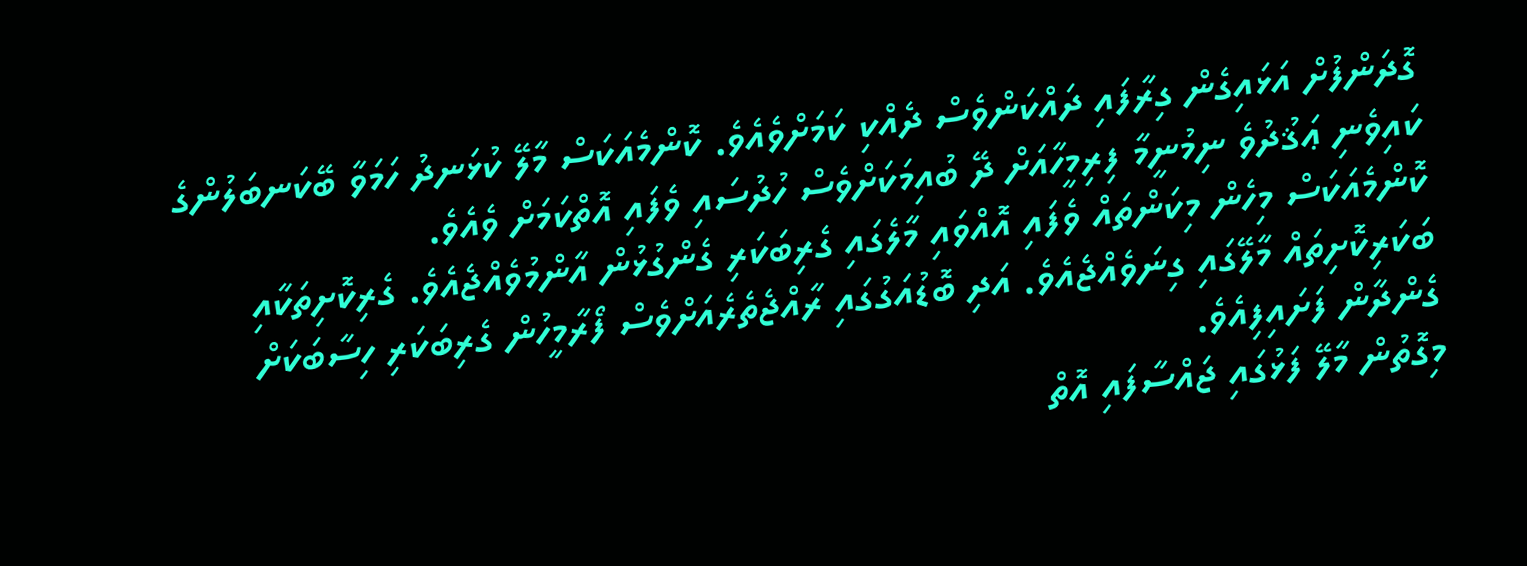ގޮދަންފުށް އަޅައިގެން ގިރާފައި ދައްކަންވެސް ދެއްކި ކަމަށްވެއެވެ. ކޮންމެއަކަސް މާލޭ ކުޅަނދު ހަމަވާ ބޭކަނބަލުންގެ ކައިވެނި ޢަޤުދުވެ ނިމުނީމާ ފިރިމީހާއަށް ދޭ ބުއިމަކަށްވެސް ހުދުސައި ވެފައި އޮތްކަމަށް ވެއެވެ.
ކޮންމެއަކަސް މިހެން މިކަންތައް ވެފައި އޮއްވައި މާލެގައި ގެރިބަކަރި ގެންގުޅުން އާންމުވެއްޖެއެވެ. ގެރިކޮށިތަކާއި ބަކަރިކޮށިތައް މާލޭގައި ގިނަވެއްޖެއެވެ. އަދި ބޮޑުއަގުގައި ރާއްޖެތެރެއަށްވެސް ފޯރާމީހުން ގެރިބަކަރި ހިސާބަކަށް ގެންދާން ފަށައިފިއެވެ.
މިގޮތުން މާލޭ ފަޅުގައި ޖައްސާފައި އޮތް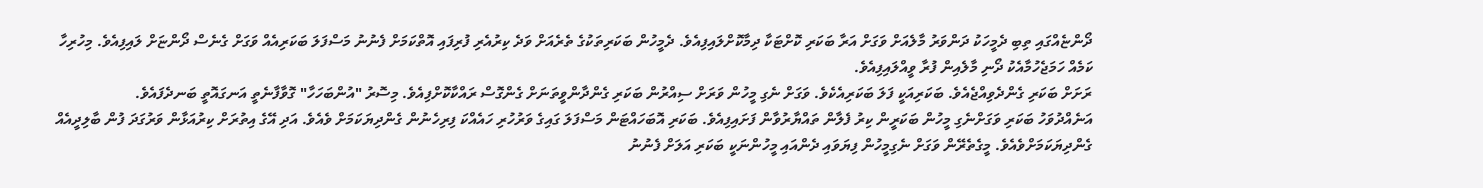ދޯންޏެއްގައި ތިބި ދެމީހަކު ދަންވަރު މާލެއަށް ވަގަށް އަރާ ބަކަރި ކޮށްޓަކާ ދިމާކޮށްލައިފިއެވެ. ދެމީހުން ބަކަރިތަކުގެ ތެރެއަށް ވަދެ ކިރުއެރި ފުރިފައި އޮތްކަމަށް ފެނުނު މަސްފަލަ ބަކަރިއެއް ވަގަށް ގެނެސް ދޯންޏަށް ލައިފިއެވެ. މިހުރިހާ ކަމެއް ހަމަޖެހުމާއެކު ދޯނި މާލެއިން ފުރާ ވީއްލައިފިއެވެ.
ރަށަށް ބަކަރި ގެންދެވިއްޖެއެވެ. ބަކަރިއަކީ ފަލަ ބަކަރިއެކެވެ. ވަގަށް ނެގި މީހުން ވަރަށް ސިއްރުން ބަކަރި ގެންދާންވީތަނަށް ގެންގޮސް ރައްކާކޮށްފިއެވެ. މިސޮރު "އުންބަހަހާ" ގޮވާފާނެތީ އަނގައޮތީ ބަނދެފައެވެ.
އަނެއްދުވަހު ބަކަރި ވަގަށްނެގި މީހުން ބަކަރީން ކިރު ފެލާން ތައްޔާރުވާން ފަށައިފިއެވެ. ބަކަރި އޮބަހައްޓަން މަސްފަލަ ގައިގެ ވަރުހުރި ހައެއްކަ ފިރިހެނުން ގެންދިޔަކަމަށް ވެއެވެ. އަދި އޭގެ އިތުރަށް ކިރުއަޅާން ވަރުގަދަ ފުން ބާލިދީއެއް ގެންދިޔަކަމަށްވެއެވެ. މީގެތެރޭން ވަގަށް ނެގިމީހުން ފިޔަވައި ދެންއައި މީހުންނަކީ ބަކަރި އަލަށް ފެނުނު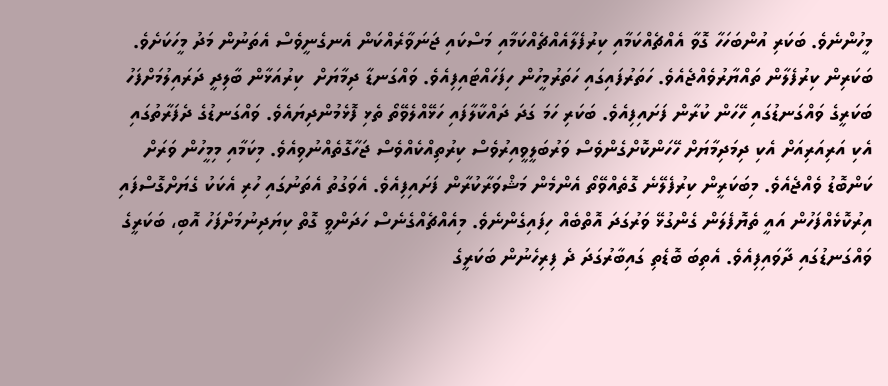މީހުންނެވެ. ބަކަރި އުންބަހަހާ ގޮވާ އެއްޗެއްކަމާއި ކިރުފެލާއެއްޗެއްކަމާއި މަސްކައި ޖަނަވާރެއްކަން އެނގެނީވެސް އެތަނުން މަދު މީހަކަށެވެ.
ބަކަރިން ކިރުފެލާން ތައްޔާރުވެއްޖެއެވެ. ހަތަރުފައިގައި ހަތަރުމީހުން ހިފަހައްޓައިފިއެވެ. ވައްގަނޑާ ދިމާޔަށް  ކިރުއަޅާން ބާލިދީ ދަރައިލުމަށްފަހު ބަކަރީގެ ވައްގަނޑުގައި ހޭހަން ކުރާން ފަށައިފިއެވެ. ބަކަރި ހަމަ ގަދަ ދައްކާލާފައި ހަޅޭއްލެވޭތޯ ތެޅި ފޮޅެމުންދިޔައެވެ. ވައްގަނޑުގެ ދެފަރާތުގައި އެކި އަރިއަރިއަށް އެކި ދިމަދިމާޔަށް ހޭހަންކޮށްގެންވެސް ވަރުބަލީވީއިރުވެސް ކިރުތިއްކެއްވެސް ޖަހާގޮތެއްނުވިއެވެ. މިކަމާއި މިމީހުން ވަރަށް ކަންބޮޑު ވެއްޖެއެވެ. މިބަކަރީން ކިރުފެލޭނެ ގޮތެއްވޭތޯ އެންމެން މަޝްވަރާކުރާން ފަށައިފިއެވެ. އެވަގުތު އެތަނުގައި ހުރި އެކަކު ގެޔަށްގޮސްފައި އިރުކޮޅެއްފަހުން އައީ ތެޔޮފެލަން ގެންގުޅޭ ވަރުގަދަ އޮތްބެއް ހިފައިގެންނެވެ. މިއެއްޗެއްގެނެސް ހަދަންވީ ގޮތް ކިޔަދިނުމަށްފަހު އޮބި، ބަކަރީގެ ވައްގަނޑުގައި ދާވައިފިއެވެ. އެތިބަ ބޮޑެތި ގައިބާރުގަދަ ދެ ފިރިހެނުން ބަކަރީގެ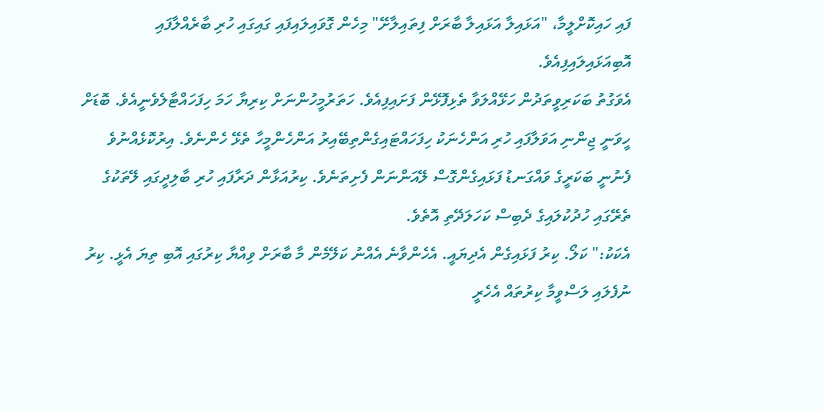ފައި ހައިކޮށްލީމާ، "އަޅައިލާ އަޅައިލާ ބާރަށް ފިތައިލާށޭ" މިހެން ގޮވައިލައިފައި ގައިގައި ހުރި ބާރެއްލާފައި އޮބިއަޅައިލައިފިއެވެ.
އެވަގުތު ބަކަރިވީތަދުން ހަޅޭއްލަވާ ތެޅިފޮޅޭން ފަށައިފިއެވެ. ހަތަރުމީހުންނަށް ކިރިޔާ ހަމަ ހިފަހައްޓާލެވެނީއެވެ. ބޮޑަށް ހީވަނީ ޖިންނި އަވަލާފައި ހުރި އަންހެނަކު ހިފަހައްޓައިގެންތިބޭއިރު އަންހެންމީހާ ތެޅޭ ހެންނެވެ. އިރުކޮޅެއްނުވެ ފެނުނީ ބަކަރީގެ ވައްގަނޑު ފަޅައިގެންގޮސް ލޭއަންނަން ފެށިތަނެވެ. ކިރުއަޅާން ދަރާފައި ހުރި ބާލިދީގައި ލޭތަކުގެ ތެރޭގައި ހުދުކުލައިގެ ދެބިސް ކަހަލަދޭތި އޮތެވެ.
އެކަކު:" ކަލޯ. ކިރު ފަޅައިގެން އެދިޔައީ. އެހެންވާނެ އެއްނު ކަލޭމެން މާ ބާރަށް ވިއްޔާ ކިރުގައި އޮބި ތިޔަ އެޅީ. ކިރު ނުފެލައި ލަސްވީމާ ކިރުތައް އެހެރީ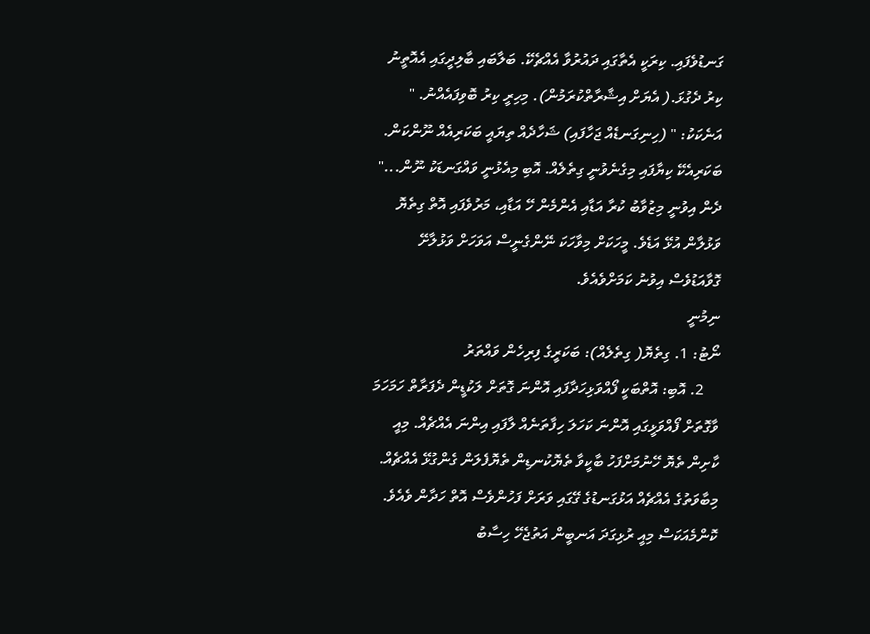ގަނޑުވެފައި. ކިރަކީ އެތާގައި ދައުރުވާ އެއްޗެކޭ. ބަލާބައި ބާލިދީގައި އެއޮތީނު ކިރު ދެގުޅަ.( އެޔަށް އިޝާރާތްކުރަމުން). މިހިރީ ކިރު ބޮވިފައެއްނު. "
އަނެކަކު: " (ހިނިގަނޑެއް ޖަހާފައި) ޝަހާދެއް ތިޔައީ ބަކަރިއެއް ނޫންކަން. ބަކަރިއެކޭ ކިޔާފައި މިގެނެވުނީ ގިތެލެއް. އޮބި މިއެޅުނީ ވައްގަނޑަކު ނޫން..."
ދެން އިވުނީ މިޒުވާބު ކުރާ އަޑާއި އެންމެން ހޭ އަޑާއި، މަރުވެފައި އޮތް ގިތެޔޮ ވަޅުލާން އުޅޭ އަޑެވެ. މީހަކަށް މިވާހަކަ ނޭންގެނީސް އަވަހަށް ވަޅުލާށޭ ގޮވާއަޑުވެސް އިވުނު ކަމަށްވެއެވެ.
ނިމުނީ
ނޯޓު: 1. ގިތެޔޮ( ގިތެލެއް): ބަކަރީގެ ފިރިހެން ވައްތަރު
    2. އޮބި: އޮތްބަކީ ފޯއްވަޅިހަދާފައި އޮންނަ ގޮތަށް ލަކުޑީން ދެފަރާތް ހަމަހަމަ ވާގޮތަށް ފޯއްވަޅީގައި އޮންނަ ކަހަލަ ހިފާތަނެއް ލާފައި އިންނަ އެއްޗެއް. މިއީ ކާށިން ތެޔޮ ހޭނުމަށްފަހު ބާކީވާ ތެޔޮކުނޑިން ތެޔޮފެލަން ގެންގުޅޭ އެއްޗެއް. މިބާވަތުގެ އެއްޗެއް އަޅުގަނޑުގެ ގޭގައި ވަރަށް ފަހުންވެސް އޮތް ހަދާން ވެއެވެ. ކޮންމެއަކަސް މިއީ ރުޅިގަދަ އަނބީން އަތުޖެހޭ ހިސާބު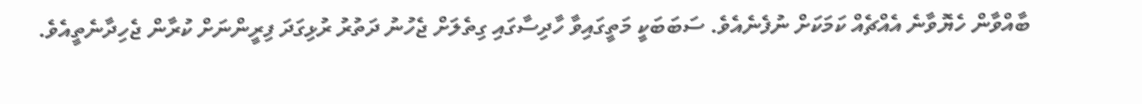ބާއްވާން ހެޔޮވާނެ އެއްޗެއް ކަމަކަށް ނުފެނެއެވެ. ސަބަބަކީ މަތީގައިވާ ހާދިސާގައި ގިތެލަށް ޖެހުނު ދަތުރު ރުޅިގަދަ ފިރީންނަށް ކުރާން ޖެހިދާނެތީއެވެ.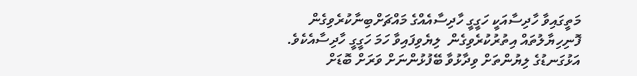މަތީގައިވާ ހާދިސާއަކީ ހަގީގީ ހާދިސާއެއްގެ މައްޗަށްބިނާކުރެވިގެން ފޮނިހިޔާލުތައް އިތުރުކުރެވިގެން  ލިޔެވިފައިވާ ހަމަ ހަގީގީ ހާދިސާއެކެވެ. އަޅުގަނޑުގެ ލިޔުންތަށް ވިދާޅުވާ ބޭފުޅުންނަށް ވަރަށް ބޮޑަށް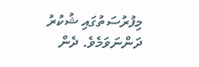މިފުރުސަތުގައި ޝުކުރު ދަންނަވަމެވެ. ދެން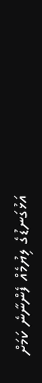އަޅުގަނޑުގެ ލިޔުމެއް ފެންނާނެ ކަމަށް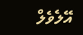އޭލެވެލް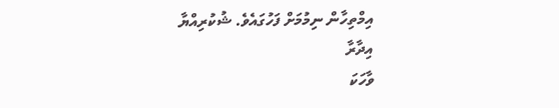އިމްތިހާން ނިމުމަށް ފަހުގައެވެ. ޝުކުރިއްޔާ
އިދާރާ
ވާހަކަ